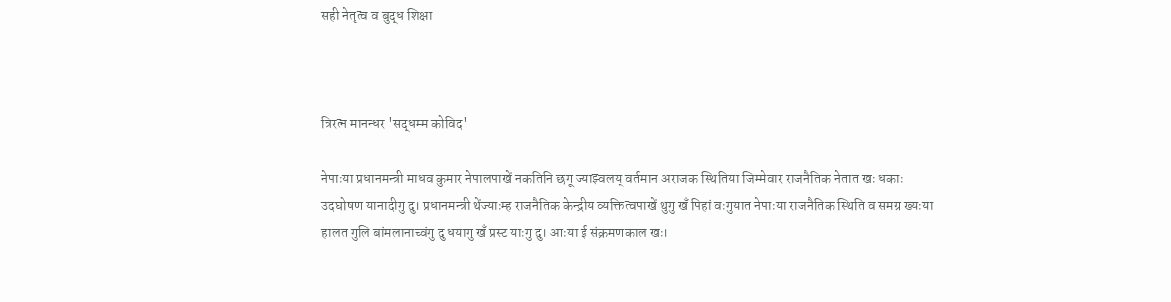सही नेतृत्व व बुद्ध शिक्षा



त्रिरत्न मानन्धर 'सद्धम्म कोविद'

नेपाःया प्रधानमन्त्री माधव कुमार नेपालपाखें नकतिनि छगू ज्याझ्वलय् वर्तमान अराजक स्थितिया जिम्मेवार राजनैतिक नेतात खः धकाः उदघोषण यानादीगु दु। प्रधानमन्त्री थेंज्याःम्ह राजनैतिक केन्द्रीय व्यक्तित्वपाखें थुगु खँ पिहां वःगुयात नेपाःया राजनैतिक स्थिति व समग्र ख्यःया हालत गुलि बांमलानाच्वंगु दु धयागु खँ प्रस्ट याःगु दु। आःया ई संक्रमणकाल खः।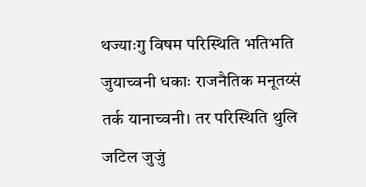थज्याःगु विषम परिस्थिति भतिभति जुयाच्वनी धकाः राजनैतिक मनूतय्सं तर्क यानाच्वनी। तर परिस्थिति थुलि जटिल जुजुं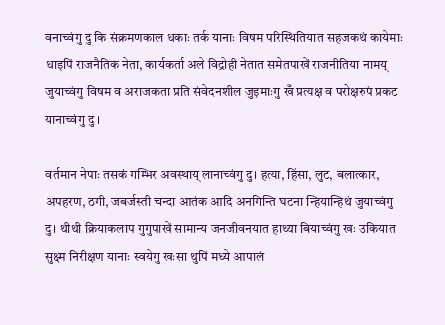वनाच्वंगु दु कि संक्रमणकाल धकाः तर्क यानाः विषम परिस्थितियात सहजकथं कायेमाः धाइपिं राजनैतिक नेता, कार्यकर्ता अले विद्रोही नेतात समेतपाखें राजनीतिया नामय् जुयाच्वंगु विषम व अराजकता प्रति संवेदनशील जुइमाःगु खँ प्रत्यक्ष व परोक्षरुपं प्रकट यानाच्वंगु दु ।

वर्तमान नेपाः तसकं गम्भिर अवस्थाय् लानाच्वंगु दु। हत्या, हिंसा, लुट, बलात्कार, अपहरण, ठगी, जबर्जस्ती चन्दा आतंक आदि अनगिन्ति घटना न्हियान्हिथं जुयाच्वंगु दु। थीथी क्रियाकलाप गुगुपाखें सामान्य जनजीवनयात हाथ्या बियाच्वंगु खः उकियात सुक्ष्म निरीक्षण यानाः स्वयेगु खःसा थुपिं मध्ये आपालं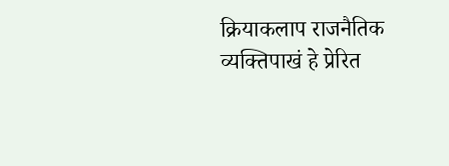क्रियाकलाप राजनैतिक व्यक्तिपाखं हे प्रेरित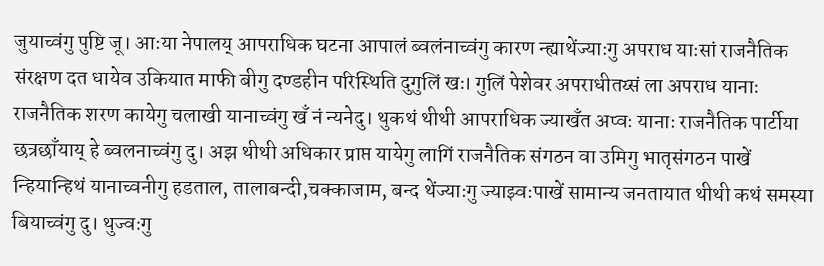जुयाच्वंगु पुष्टि जू। आःया नेपालय् आपराधिक घटना आपालं ब्वलंनाच्वंगु कारण न्ह्याथेंज्याःगु अपराध याःसां राजनैतिक संरक्षण दत धायेव उकियात माफी बीगु दण्डहीन परिस्थिति दुगुलिं खः। गुलिं पेशेवर अपराधीतय्सं ला अपराध यानाः राजनैतिक शरण कायेगु चलाखी यानाच्वंगु खँ नं न्यनेदु। थुकथं थीथी आपराधिक ज्याखँत अप्वः यानाः राजनैतिक पार्टीया छत्रछाँयाय् हे ब्वलनाच्वंगु दु। अझ थीथी अधिकार प्राप्त यायेगु लागिं राजनैतिक संगठन वा उमिगु भातृसंगठन पाखें न्हियान्हिथं यानाच्वनीगु हडताल, तालाबन्दी,चक्काजाम, बन्द थेंज्याःगु ज्याझ्वःपाखें सामान्य जनतायात थीथी कथं समस्या बियाच्वंगु दु। थुज्वःगु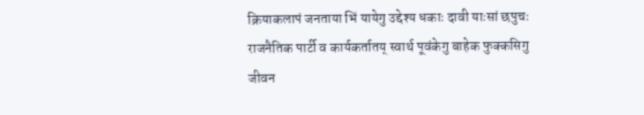क्रियाकलापं जनताया भिं यायेगु उद्देश्य धकाः दावी याःसां छपुचः राजनैतिक पार्टी व कार्यकर्तातय् स्वार्थ पूवंकेगु बाहेक फुक्कसिगु जीवन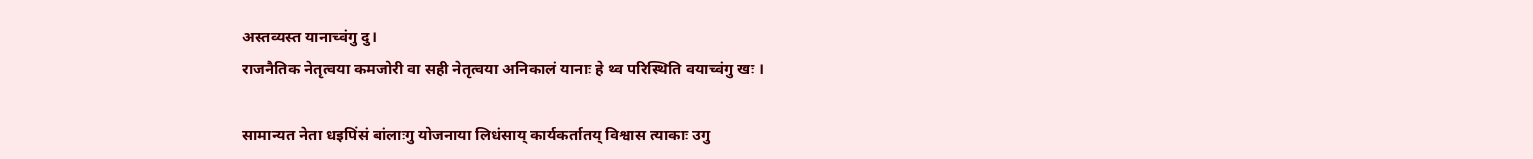अस्तव्यस्त यानाच्वंगु दु।
राजनैतिक नेतृत्वया कमजोरी वा सही नेतृत्वया अनिकालं यानाः हे थ्व परिस्थिति वयाच्वंगु खः ।

सामान्यत नेता धइपिंसं बांलाःगु योजनाया लिधंसाय् कार्यकर्तातय् विश्वास त्याकाः उगु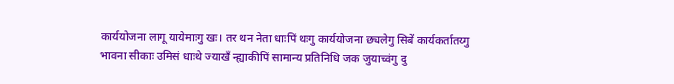कार्ययोजना लागू यायेमाःगु खः। तर थन नेता धाःपिं थःगु कार्ययोजना छ्यलेगु सिबें कार्यकर्तातय्गु भावना सीकाः उमिसं धाःथे ज्याखँ न्ह्याकीपिं सामान्य प्रतिनिधि जक जुयाच्वंगु दु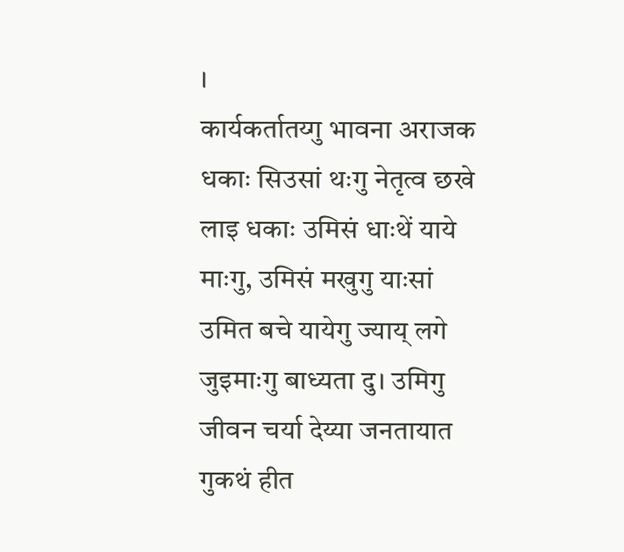।
कार्यकर्तातय्गु भावना अराजक धकाः सिउसां थःगु नेतृत्व छखे लाइ धकाः उमिसं धाःथें याये माःगु, उमिसं मखुगु याःसां उमित बचे यायेगु ज्याय् लगे जुइमाःगु बाध्यता दु। उमिगु जीवन चर्या देय्या जनतायात गुकथं हीत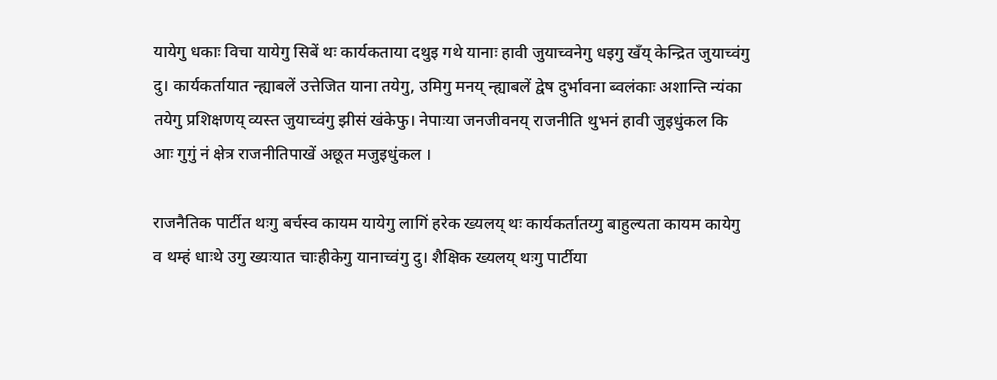यायेगु धकाः विचा यायेगु सिबें थः कार्यकताया दथुइ गथे यानाः हावी जुयाच्वनेगु धइगु खँय् केन्द्रित जुयाच्वंगु दु। कार्यकर्तायात न्ह्याबलें उत्तेजित याना तयेगु, उमिगु मनय् न्ह्याबलें द्वेष दुर्भावना ब्वलंकाः अशान्ति न्यंका तयेगु प्रशिक्षणय् व्यस्त जुयाच्वंगु झीसं खंकेफु। नेपाःया जनजीवनय् राजनीति थुभनं हावी जुइधुंकल कि आः गुगुं नं क्षेत्र राजनीतिपाखें अछूत मजुइधुंकल ।

राजनैतिक पार्टीत थःगु बर्चस्व कायम यायेगु लागिं हरेक ख्यलय् थः कार्यकर्तातय्गु बाहुल्यता कायम कायेगु व थम्हं धाःथे उगु ख्यःयात चाःहीकेगु यानाच्वंगु दु। शैक्षिक ख्यलय् थःगु पार्टीया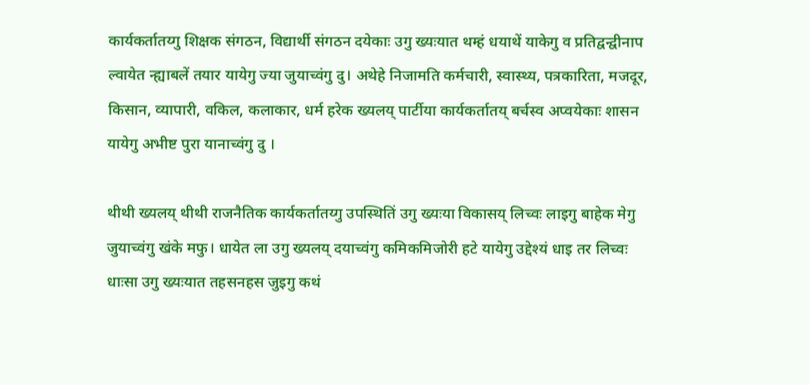कार्यकर्तातय्गु शिक्षक संगठन, विद्यार्थी संगठन दयेकाः उगु ख्यःयात थम्हं धयाथें याकेगु व प्रतिद्वन्द्वीनाप ल्वायेत न्ह्याबलें तयार यायेगु ज्या जुयाच्वंगु दु। अथेहे निजामति कर्मचारी, स्वास्थ्य, पत्रकारिता, मजदूर, किसान, व्यापारी, वकिल, कलाकार, धर्म हरेक ख्यलय् पार्टीया कार्यकर्तातय् बर्चस्व अप्वयेकाः शासन यायेगु अभीष्ट पुरा यानाच्वंगु दु ।

थीथी ख्यलय् थीथी राजनैतिक कार्यकर्तातय्गु उपस्थितिं उगु ख्यःया विकासय् लिच्वः लाइगु बाहेक मेगु जुयाच्वंगु खंके मफु। धायेत ला उगु ख्यलय् दयाच्वंगु कमिकमिजोरी हटे यायेगु उद्देश्यं धाइ तर लिच्वः धाःसा उगु ख्यःयात तहसनहस जुइगु कथं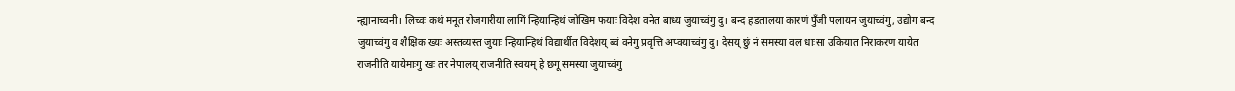न्ह्यानाच्वनी। लिच्वः कथं मनूत रोजगारीया लागिं न्हियान्हिथं जोखिम फयाः विदेश वनेत बाध्य जुयाच्वंगु दु। बन्द हडतालया कारणं पुँजी पलायन जुयाच्वंगु, उद्योग बन्द जुयाच्वंगु व शैक्षिक ख्यः अस्तव्यस्त जुयाः न्हियान्हिथं विद्यार्थीत विदेशय् ब्वं वनेगु प्रवृत्ति अप्वयाच्वंगु दु। देसय् छुं नं समस्या वल धाःसा उकियात निराकरण यायेत राजनीति यायेमाःगु खः तर नेपालय् राजनीति स्वयम् हे छगू समस्या जुयाच्वंगु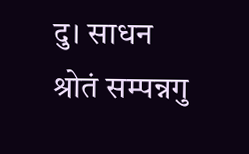दु। साधन श्रोतं सम्पन्नगु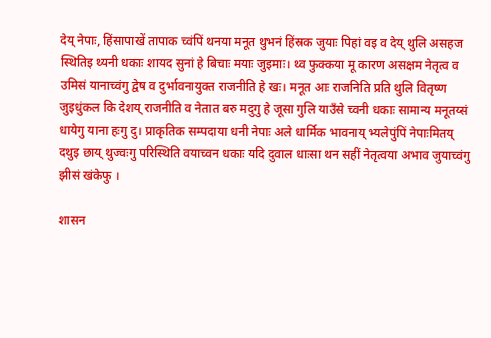देय् नेपाः, हिंसापाखें तापाक च्वंपिं थनया मनूत थुभनं हिंस्रक जुयाः पिहां वइ व देय् थुलि असहज स्थितिइ थ्यनी धकाः शायद सुनां हे बिचाः मयाः जुइमाः। थ्व फुक्कया मू कारण असक्षम नेतृत्व व उमिसं यानाच्वंगु द्वेष व दुर्भावनायुक्त राजनीति हे खः। मनूत आः राजनिति प्रति थुलि वितृष्ण जुइधुंकल कि देशय् राजनीति व नेतात बरु मदुगु हे जूसा गुलि याउँसे च्वनी धकाः सामान्य मनूतय्सं धायेगु याना हःगु दु। प्राकृतिक सम्पदाया धनी नेपाः अले धार्मिक भावनाय् भ्यलेपुंपिं नेपाःमितय् दथुइ छाय् थुज्वःगु परिस्थिति वयाच्वन धकाः यदि दुवाल धाःसा थन सहीं नेतृत्वया अभाव जुयाच्वंगु झीसं खंकेफु ।

शासन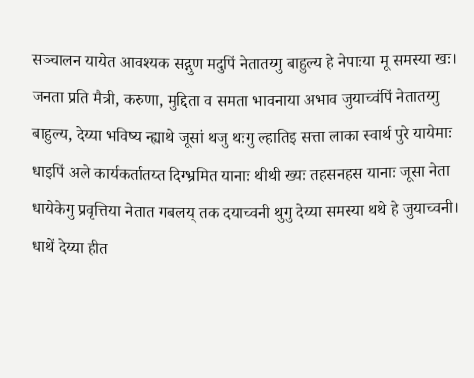सञ्चालन यायेत आवश्यक सद्गुण मदुपिं नेतातय्गु बाहुल्य हे नेपाःया मू समस्या खः। जनता प्रति मैत्री, करुणा, मुद्दिता व समता भावनाया अभाव जुयाच्वंपिं नेतातय्गु बाहुल्य, देय्या भविष्य न्ह्याथे जूसां थजु थःगु ल्हातिइ सत्ता लाका स्वार्थ पुरे यायेमाः धाइपिं अले कार्यकर्तातय्त दिग्भ्रमित यानाः थीथी ख्यः तहसनहस यानाः जूसा नेता धायेकेगु प्रवृत्तिया नेतात गबलय् तक दयाच्वनी थुगु देय्या समस्या थथे हे जुयाच्वनी। धाथें देय्या हीत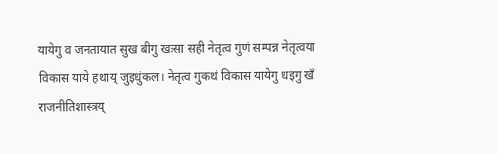यायेगु व जनतायात सुख बीगु खःसा सही नेतृत्व गुणं सम्पन्न नेतृत्वया विकास याये हथाय् जुइधुंकल। नेतृत्व गुकथं विकास यायेगु धइगु खँ राजनीतिशास्त्रय्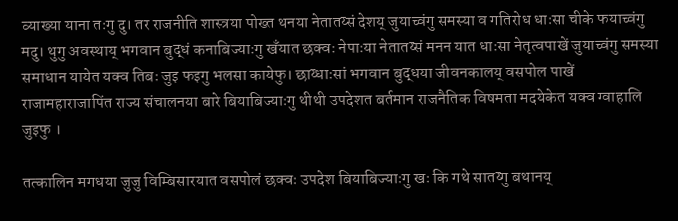व्याख्या याना तःगु दु। तर राजनीति शास्त्रया पोख्त थनया नेतातय्सं देशय् जुयाच्वंगु समस्या व गतिरोध धाःसा चीके फयाच्वंगु मदु। थुगु अवस्थाय् भगवान बुद्धं कनाबिज्याःगु खँयात छक्वः नेपाःया नेतातय्सं मनन यात धाःसा नेतृत्वपाखें जुयाच्वंगु समस्या समाधान यायेत यक्व तिबः जुइ फइगु भलसा कायेफु। छाय्धाःसां भगवान बुद्धया जीवनकालय् वसपोल पाखें राजामहाराजापिंत राज्य संचालनया बारे बियाबिज्याःगु थीथी उपदेशत बर्तमान राजनैतिक विषमता मदयेकेत यक्व ग्वाहालि जुइफु ।

तत्कालिन मगधया जुजु विम्बिसारयात वसपोलं छक्वः उपदेश बियाबिज्याःगु खः कि गथे सातय्गु बथानय्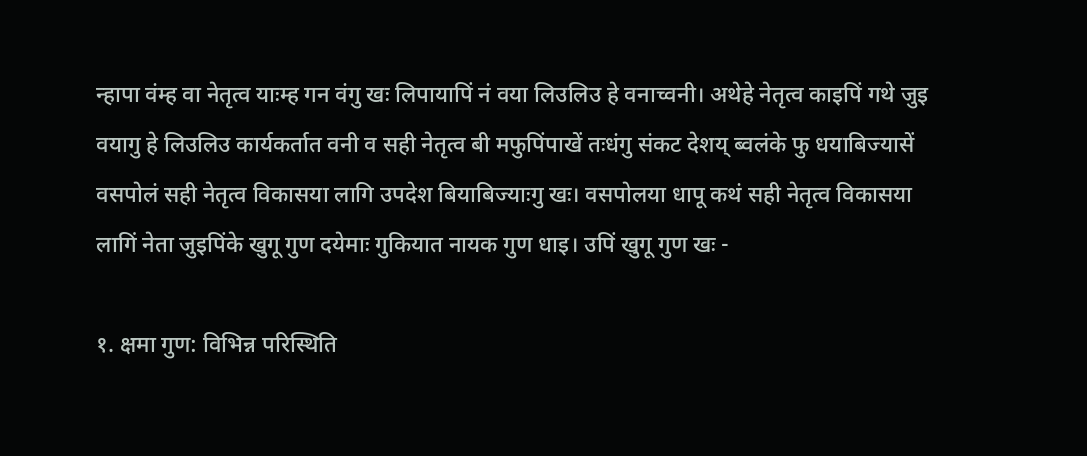न्हापा वंम्ह वा नेतृत्व याःम्ह गन वंगु खः लिपायापिं नं वया लिउलिउ हे वनाच्वनी। अथेहे नेतृत्व काइपिं गथे जुइ वयागु हे लिउलिउ कार्यकर्तात वनी व सही नेतृत्व बी मफुपिंपाखें तःधंगु संकट देशय् ब्वलंके फु धयाबिज्यासें वसपोलं सही नेतृत्व विकासया लागि उपदेश बियाबिज्याःगु खः। वसपोलया धापू कथं सही नेतृत्व विकासया लागिं नेता जुइपिंके खुगू गुण दयेमाः गुकियात नायक गुण धाइ। उपिं खुगू गुण खः -

१. क्षमा गुण: विभिन्न परिस्थिति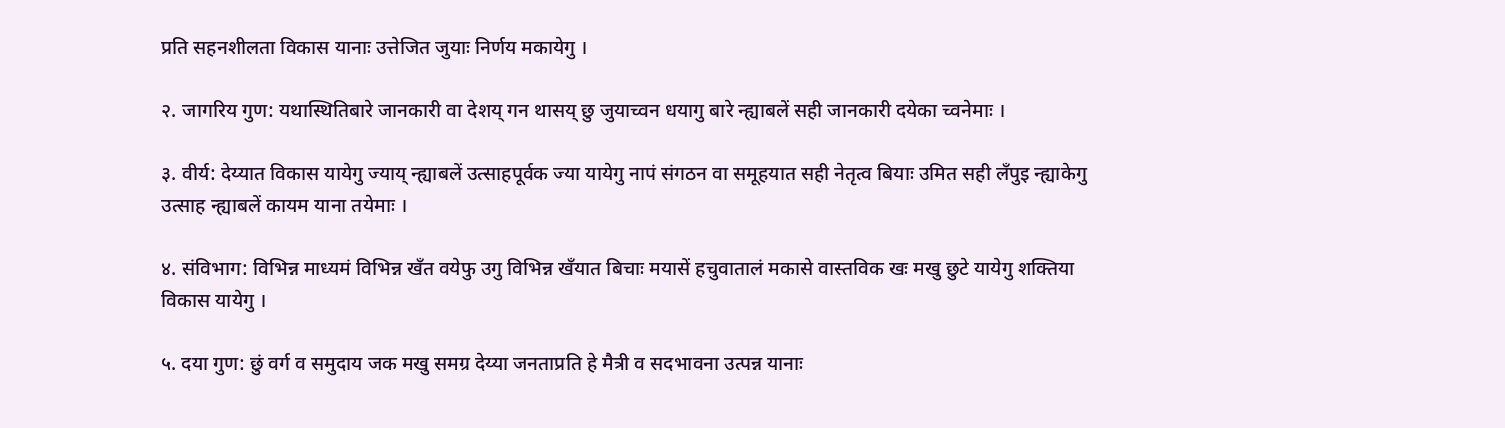प्रति सहनशीलता विकास यानाः उत्तेजित जुयाः निर्णय मकायेगु ।

२. जागरिय गुण: यथास्थितिबारे जानकारी वा देशय् गन थासय् छु जुयाच्वन धयागु बारे न्ह्याबलें सही जानकारी दयेका च्वनेमाः ।

३. वीर्य: देय्यात विकास यायेगु ज्याय् न्ह्याबलें उत्साहपूर्वक ज्या यायेगु नापं संगठन वा समूहयात सही नेतृत्व बियाः उमित सही लँपुइ न्ह्याकेगु उत्साह न्ह्याबलें कायम याना तयेमाः ।

४. संविभाग: विभिन्न माध्यमं विभिन्न खँत वयेफु उगु विभिन्न खँयात बिचाः मयासें हचुवातालं मकासे वास्तविक खः मखु छुटे यायेगु शक्तिया विकास यायेगु ।

५. दया गुण: छुं वर्ग व समुदाय जक मखु समग्र देय्या जनताप्रति हे मैत्री व सदभावना उत्पन्न यानाः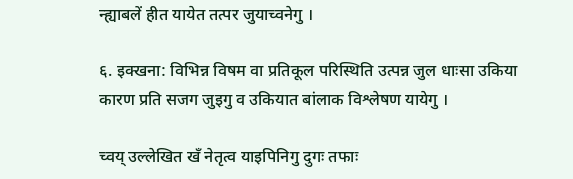न्ह्याबलें हीत यायेत तत्पर जुयाच्वनेगु ।

६. इक्खना: विभिन्न विषम वा प्रतिकूल परिस्थिति उत्पन्न जुल धाःसा उकिया कारण प्रति सजग जुइगु व उकियात बांलाक विश्लेषण यायेगु ।

च्वय् उल्लेखित खँ नेतृत्व याइपिनिगु दुगः तफाः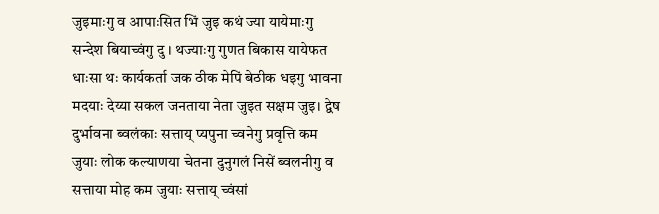जुइमाःगु व आपाःसित भिं जुइ कथं ज्या यायेमाःगु सन्देश बियाच्वंगु दु । थज्याःगु गुणत बिकास यायेफत धाःसा थः कार्यकर्ता जक ठीक मेपिं बेठीक धइगु भावना मदयाः देय्या सकल जनताया नेता जुइत सक्षम जुइ। द्वेष दुर्भावना ब्वलंकाः सत्ताय् प्यपुना च्वनेगु प्रवृत्ति कम जुयाः लोक कल्याणया चेतना दुनुगलं निसें ब्वलनीगु व सत्ताया मोह कम जुयाः सत्ताय् च्वंसां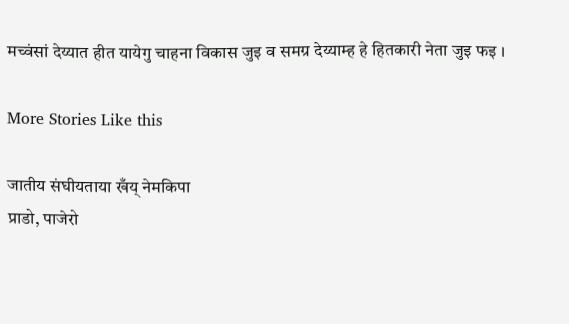मच्वंसां देय्यात हीत यायेगु चाहना विकास जुइ व समग्र देय्याम्ह हे हितकारी नेता जुइ फइ ।

More Stories Like this

जातीय संघीयताया खँय् नेमकिपा
प्राडो, पाजेरो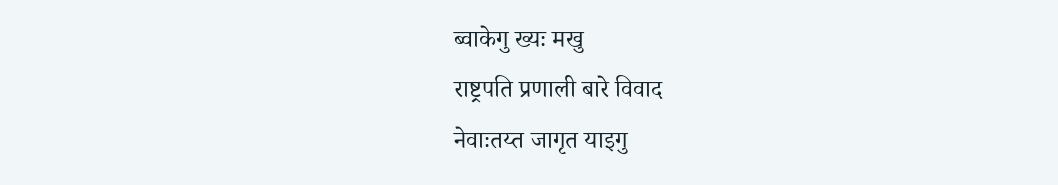ब्वाकेगु ख्यः मखु
राष्ट्रपति प्रणाली बारे विवाद
नेवाःतय्त जागृत याइगु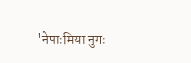'नेपाःमिया नुगः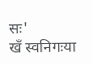सः'
खँ स्वनिगःया